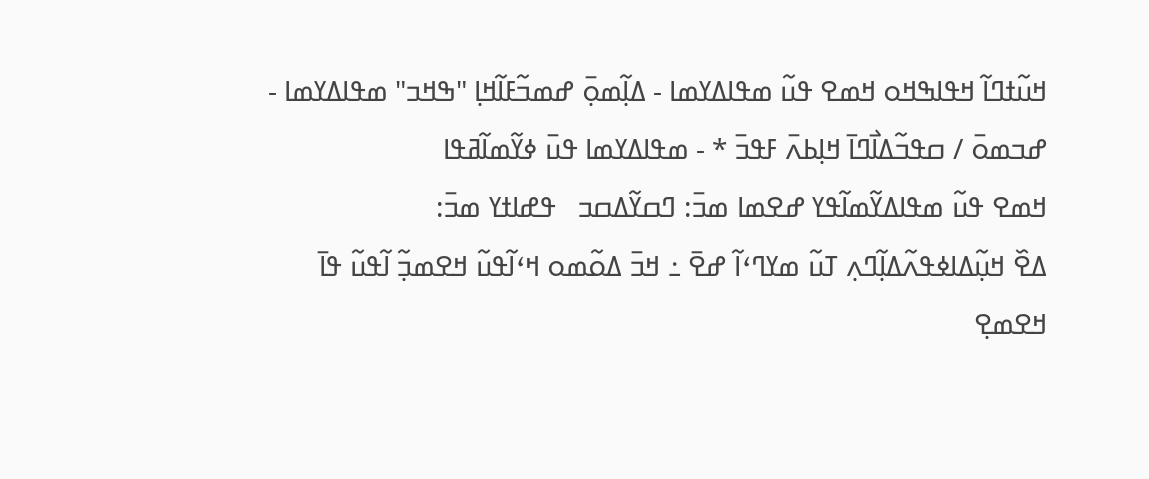ߞߎ߬ߙߣߊ߬ ߞߟߊߒߞߋ ߞߘߐ ߟߎ߬ ߘߟߊߡߌߘߊ - ߡߊ߲߬ߘߋ߲߫ ߝߘߏ߬ߓߊ߬ߞߊ߲ "ߒߞߏ" ߘߟߊߡߌߘߊ - ߝߏߘߋ߫ / ߛߟߏ߬ߡߊ߯ߣߊ߫ ߞߊ߲ߕߍ߫ ߓߟߏ߫ * - ߘߟߊߡߌߘߊ ߟߎ߫ ߦߌ߬ߘߊ߬ߥߟߊ
ߞߘߐ ߟߎ߬ ߘߟߊߡߌ߬ߘߊ߬ߟߌ ߝߐߘߊ ߘߏ߫: ߣߛߌ߬ߡߛߏ   ߟߝߊߙߌ ߘߏ߫:
ߡߐ߰ ߞߎ߲߬ߡߊߦߟߍ߬ߡߊ߲߬ߣߍ߲ ߠߎ߬ ߘߌߣߵߊ߬ ߝߐ߫ ߸ ߞߏ߫ ߡߋ߬ߘߋ ߞߵߊ߬ߟߎ߬ ߞߐߘߏ߲߬ ߊ߬ߟߎ߬ ߟߊ߫ ߞߐߘߐ߲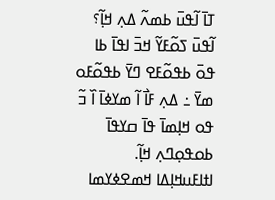ߠߊ߫ ߊ߬ߟߎ߫ ߕߘߍ߬ ߡߍ߲ ߞߊ߲߬؟ ߊ߬ߟߎ߫ ߖߋ߬ߓߌ߬ ߞߏ߫ ߊߟߊ߫ ߕߊ ߟߋ߫ ߕߟߋ߬ߓߐ ߣߌ߫ ߕߟߋ߬ߓߋ ߘߌ߫ ߸ ߡߍ߲ ߓߊ߯ ߊ߬ ߘߌߦߊ߫ ߊ߰ ߏ߬ ߟߋ ߞߊ߲ߘߊ߫ ߟߊ߫ ߛߌߟߊ߫ ߕߋߟߋ߲ߣߍ߲ ߞߊ߲߬.
ߊߙߊߓߎߞߊ߲ߡߊ ߞߘߐߦߌߘߊ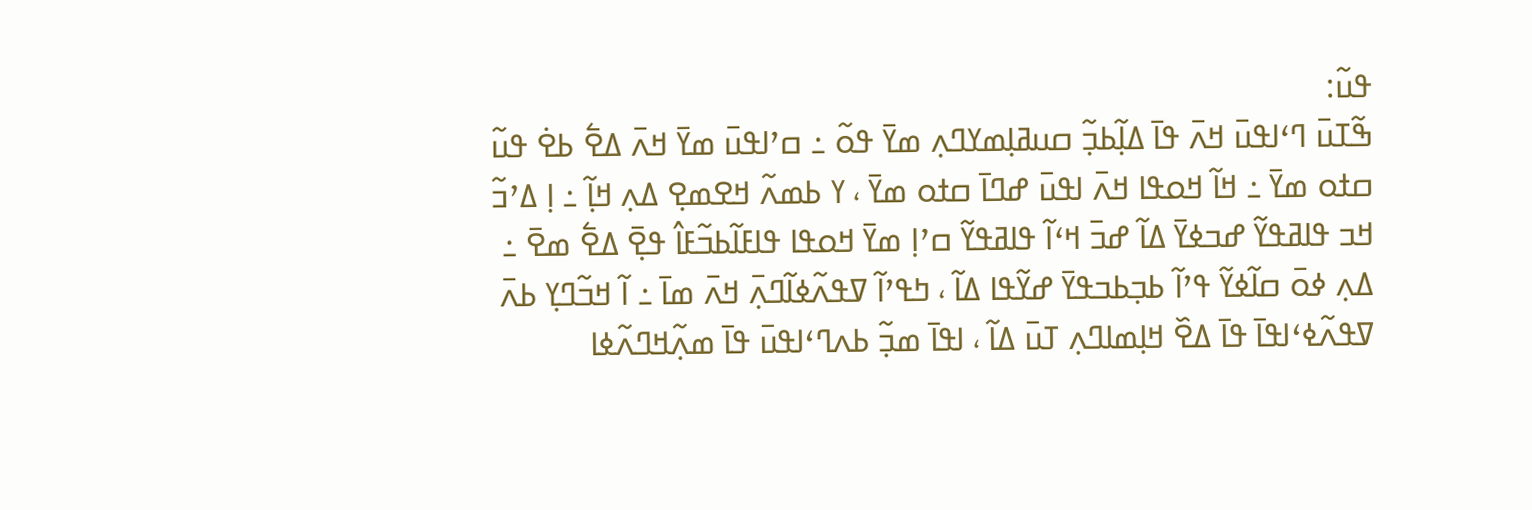ߟߎ߬:
ߒ߬ߠߎ߫ ߣߵߊߟߎ߫ ߞߍ߫ ߟߊ߫ ߡߊ߲߬ߕߏ߲߬ ߛߎߥߊ߲ߘߌߣߍ߲ ߘߌ߫ ߟߋ߬ ߸ ߛߴߊߟߎ߫ ߘߌ߫ ߞߍ߫ ߡߐ߱ ߕߐ߭ ߟߎ߬ ߛߙߋ ߘߌ߫ ߸ ߞߊ߬ ߞߋߟߊ ߞߍ߫ ߊߟߎ߫ ߝߣߊ߫ ߛߙߋ ߘߌ߫ ، ߌ ߕߘߍ߬ ߞߐߘߐ߲ ߡߍ߲ ߞߊ߲߬ ߸ ߊ߲ ߡߴߏ߬ ߞߏ ߟߊߥߟߌ߬ ߝߏߦߌ߫ ߡߊ߬ ߝߏ߫ ߞߵߊ߬ ߟߊߥߟߌ߬ ߛߴߊ߲ ߘߌ߫ ߞߋߟߊ ߟߊߓߊ߬ߕߏ߬ߓߊ߮ ߟߐ߲߫ ߡߐ߱ ߘߐ߫ ߸ ߡߍ߲ ߦߋ߫ ߛߊ߬ߦߌ߬ ߟߴߊ߬ ߕߏ߲ߕߏߟߌ߫ ߝߌ߬ߟߊ ߡߊ߬ ، ߤߟߴߊ߬ ߜߟߍ߬ߦߊ߬ߣߍ߲߫ ߞߍ߫ ߘߊ߫ ߸ ߊ߬ ߞߏ߬ߣߌ߲ ߕߍ߫ ߜߟߍ߬ߦߵߊߟߊ߫ ߟߊ߫ ߡߐ߰ ߞߊ߲ߘߊߣߍ߲ ߠߎ߫ ߡߊ߬ ، ߊߟߊ߫ ߘߏ߲߬ ߕߍߣߵߊߟߎ߫ ߟߊ߫ ߘߍ߲߬ߞߣߍ߬ߦߊ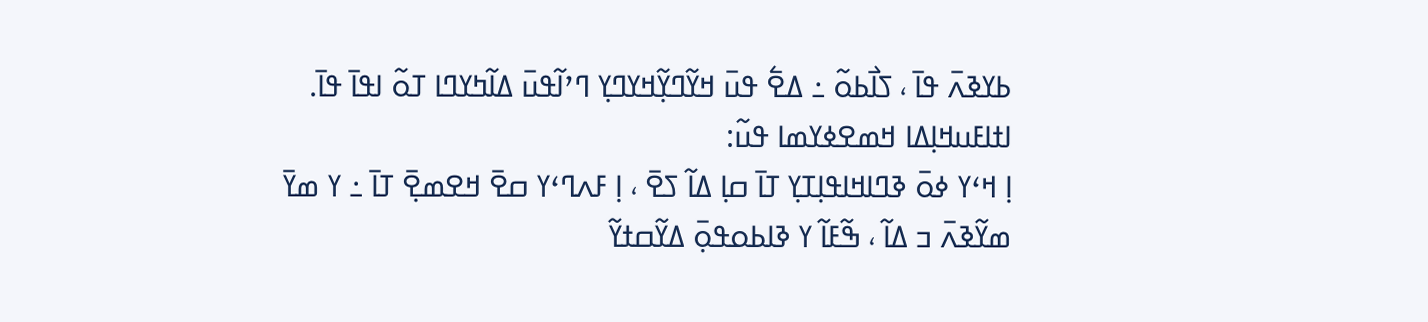ߕߌߢߍ߫ ߟߊ߫ ، ߖߊ߯ߕߋ߬ ߸ ߡߐ߱ ߟߎ߫ ߞߌ߬ߣߌ߲߬ߞߌߣߌ߲ ߣߴߊ߬ߟߎ߫ ߡߊ߬ߤߌߣߊ ߠߋ߬ ߊߟߊ߫ ߟߊ߫.
ߊߙߊߓߎߞߊ߲ߡߊ ߞߘߐߦߌߘߊ ߟߎ߬:
ߊ߲ ߞߵߌ ߦߋ߫ ߢߣߊߞߊߟߊ߲ߠߌ߲ ߠߊ߫ ߛߊ߲ ߡߊ߬ ߖߐ߫ ، ߊ߲ ߓߍߣߵߌ ߛߐ߫ ߞߐߘߐ߲߫ ߠߊ߫ ߸ ߌ ߘߌ߫ ߘߌ߬ߢߍ߫ ߏ ߡߊ߬ ، ߒ߬ߓߊ߬ ߌ ߢߊߕߋߟߋ߲߫ ߡߌ߬ߛߙߌ߬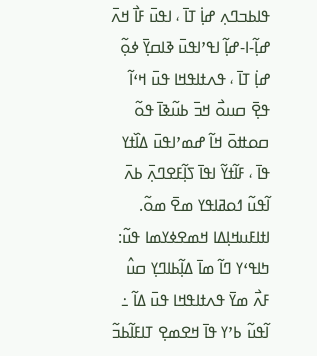ߟߊߕߏߣߍ߲ ߝߊ߲߭ ߠߊ߫ ، ߊߟߎ߫ ߓߊ߯ ߞߍ߫ ߝߊ߲߬-ߊ-ߝߊ߲߬ ߊߟߴߊߟߎ߫ ߢߊߛߌ߲߫ ߦߋ߲߬ ߝߊ߲߭ ߠߊ߫ ، ߟߍߙߊߟߞߊ ߟߎ߫ ߞߵߊ߬ ߟߐ߲߫ ߛߎߋ߯ ߞߏ߫ ߕߎ߬ߢߊ߫ ߟߋ߬ ߛߋߚߋ߫ ߞߊ߬ ߝߘߴߊߟߎ߫ ߡߊ߰ߙߌ ߟߊ߫ ، ߓߊ߬ߙߌ߬ ߊߟߊ߫ ߖߊ߲߬ߓߐߣߍ߲߫ ߕߍ߫ ߊ߬ߟߎ߬ ߗߋߥߊߟߌ ߘߐ߫ ߘߋ߬.
ߊߙߊߓߎߞߊ߲ߡߊ ߞߘߐߦߌߘߊ ߟߎ߬:
ߤߊߟߵߌ ߣߊ߬ ߘߊ߫ ߡߊ߲߬ߕߊߣߌ߲ ߛߎ߮ ߓߍ߯ ߘߌ߫ ߟߍߙߊߟߞߊ ߟߎ߫ ߡߊ߬ ߸ ߊ߬ߟߎ߬ ߕߴߌ ߟߊ߫ ߞߐߘߐ߲ ߠߊߓߊ߬ߕߏ߬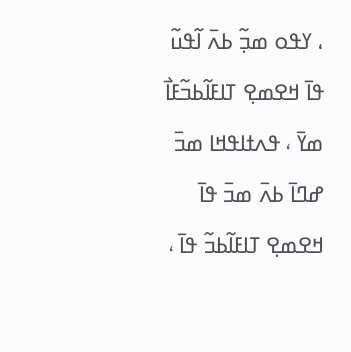، ߌߟߋ ߘߏ߲߬ ߕߍ߫ ߊ߬ߟߎ߬ ߟߊ߫ ߞߐߘߐ߲ ߠߊߓߊ߬ߕߏ߬ߓߊ߯ ߘߌ߫ ، ߟߍߙߊߟߞߊ ߘߏ߫ ߝߣߊ߫ ߕߍ߫ ߘߏ߫ ߟߊ߫ ߞߐߘߐ߲ ߠߊߓߊ߬ߕߏ߬ ߟߊ߫ ،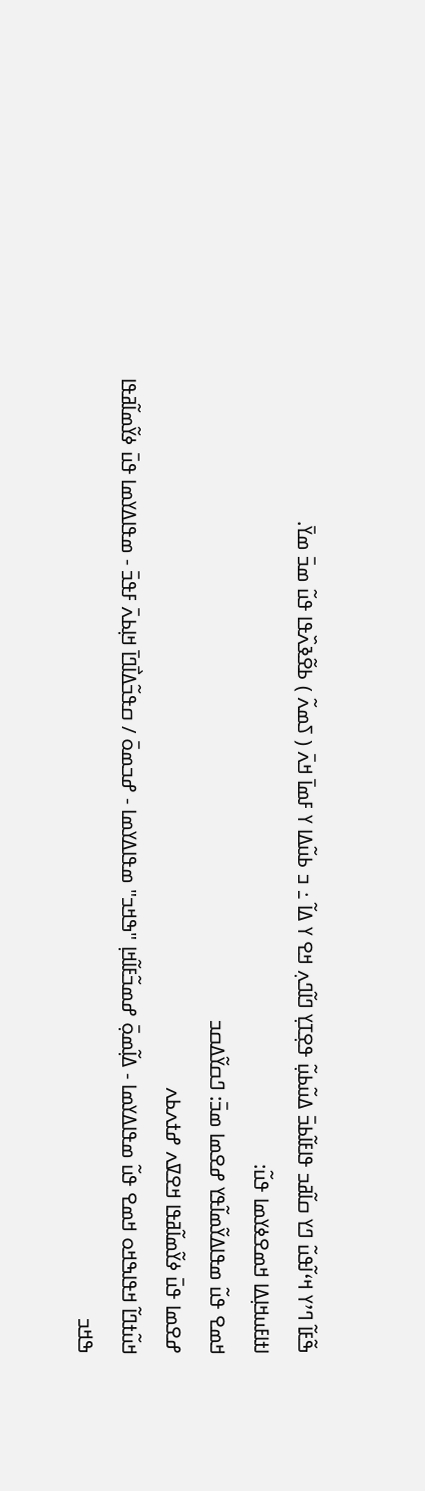ߒ߬ߓߊ߬ ߣߴߌ ߞߵߊ߬ߟߎ߬ ߣߌ ߛߊ߬ߥߏ ߟߊߓߊ߬ߕߏ߫ ߡߎ߬ߕߎ߲߬ ߟߐ߲ߠߌ߲ ߣߊ߬ߣߍ߲ ߞߐ ߌ ߡߊ߬ ߸ ߏ ߕߎ߬ߡߊ ߌ ߓߘߊ߫ ߞߍ߫ ( ߖߘߍ߬ ) ߕߐ߬ߢߍ߰ߟߊ ߟߎ߬ ߘߏ߫ ߘߌ߫.
ߊߙߊߓߎߞߊ߲ߡߊ ߞߘߐߦߌߘߊ ߟߎ߬:
ߞߘߐ ߟߎ߬ ߘߟߊߡߌ߬ߘߊ߬ߟߌ ߝߐߘߊ ߘߏ߫: ߣߛߌ߬ߡߛߏ
ߝߐߘߊ ߟߎ߫ ߦߌ߬ߘߊ߬ߥߟߊ ߞߐߜߍ ߝߙߍߕߍ
ߞߎ߬ߙߣߊ߬ ߞߟߊߒߞߋ ߞߘߐ ߟߎ߬ ߘߟߊߡߌߘߊ - ߡߊ߲߬ߘߋ߲߫ ߝߘߏ߬ߓߊ߬ߞߊ߲ "ߒߞߏ" ߘߟߊߡߌߘߊ - ߝߏߘߋ߫ / ߛߟߏ߬ߡߊ߯ߣߊ߫ ߞߊ߲ߕߍ߫ ߓߟߏ߫ - ߘߟߊߡߌߘߊ ߟߎ߫ ߦߌ߬ߘߊ߬ߥߟߊ
ߒߞߏ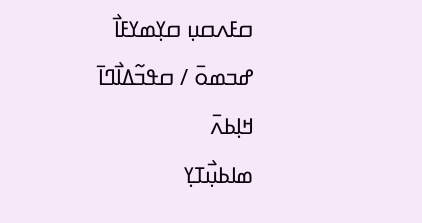ߛߓߍߛߎ߲ ߛߌ߲ߘߌߓߊ߯ ߝߏߘߋ߫ / ߛߟߏ߬ߡߊ߯ߣߊ߫ ߞߊ߲ߕߍ߫
ߘߊߕߎ߲߯ߠߌ߲